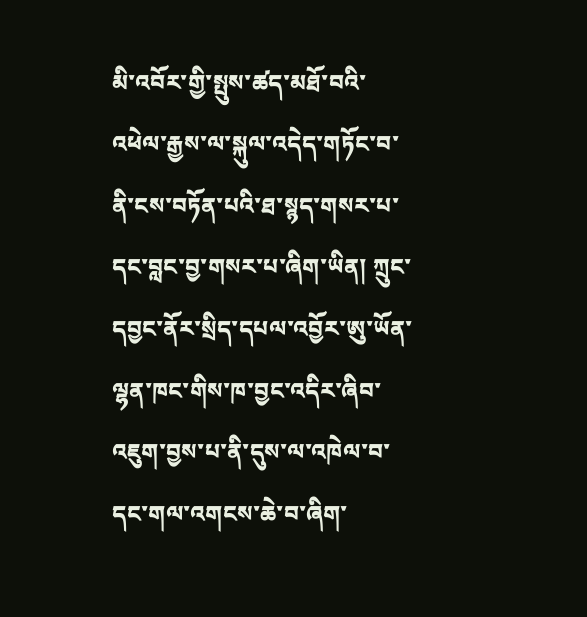མི་འབོར་གྱི་སྤུས་ཚད་མཐོ་བའི་འཕེལ་རྒྱས་ལ་སྐུལ་འདེད་གཏོང་བ་ནི་ངས་བཏོན་པའི་ཐ་སྙད་གསར་པ་དང་བླང་བྱ་གསར་པ་ཞིག་ཡིན། ཀྲུང་དབྱང་ནོར་སྲིད་དཔལ་འབྱོར་ཨུ་ཡོན་ལྷན་ཁང་གིས་ཁ་བྱང་འདིར་ཞིབ་འཇུག་བྱས་པ་ནི་དུས་ལ་འཁེལ་བ་དང་གལ་འགངས་ཆེ་བ་ཞིག་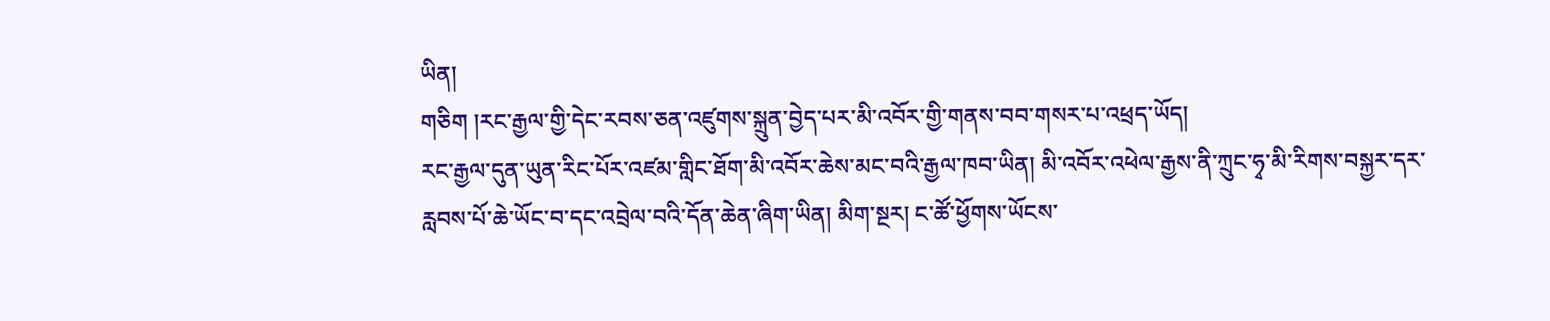ཡིན།
གཅིག །རང་རྒྱལ་གྱི་དེང་རབས་ཅན་འཛུགས་སྐྲུན་བྱེད་པར་མི་འབོར་གྱི་གནས་བབ་གསར་པ་འཕྲད་ཡོད།
རང་རྒྱལ་དུན་ཡུན་རིང་པོར་འཛམ་གླིང་ཐོག་མི་འབོར་ཆེས་མང་བའི་རྒྱལ་ཁབ་ཡིན། མི་འབོར་འཕེལ་རྒྱས་ནི་ཀྲུང་ཧྭ་མི་རིགས་བསྐྱར་དར་རླབས་པོ་ཆེ་ཡོང་བ་དང་འབྲེལ་བའི་དོན་ཆེན་ཞིག་ཡིན། མིག་སྔར། ང་ཚོ་ཕྱོགས་ཡོངས་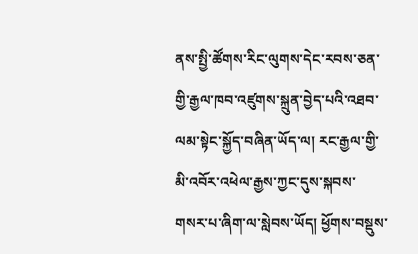ནས་སྤྱི་ཚོགས་རིང་ལུགས་དེང་རབས་ཅན་གྱི་རྒྱལ་ཁབ་འཛུགས་སྐྲུན་བྱེད་པའི་འཐབ་ལམ་སྟེང་སྐྱོད་བཞིན་ཡོད་ལ། རང་རྒྱལ་གྱི་མི་འབོར་འཕེལ་རྒྱས་ཀྱང་དུས་སྐབས་གསར་པ་ཞིག་ལ་སླེབས་ཡོད། ཕྱོགས་བསྡུས་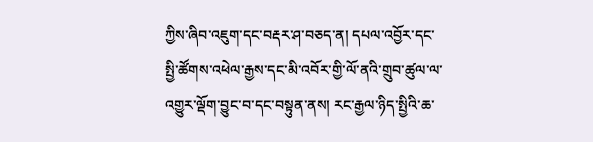ཀྱིས་ཞིབ་འཇུག་དང་བརྡར་ཤ་བཅད་ན། དཔལ་འབྱོར་དང་སྤྱི་ཚོགས་འཕེལ་རྒྱས་དང་མི་འབོར་གྱི་ལོ་ནའི་གྲུབ་ཚུལ་ལ་འགྱུར་ལྡོག་བྱུང་བ་དང་བསྟུན་ནས། རང་རྒྱལ་ཉིད་སྤྱིའི་ཆ་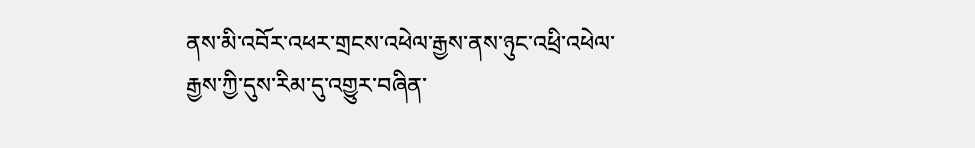ནས་མི་འབོར་འཕར་གྲངས་འཕེལ་རྒྱས་ནས་ཉུང་འཕྲི་འཕེལ་རྒྱས་ཀྱི་དུས་རིམ་དུ་འགྱུར་བཞིན་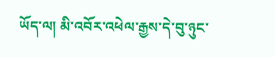ཡོད་ལ། མི་འབོར་འཕེལ་རྒྱས་དེ་བུ་ཉུང་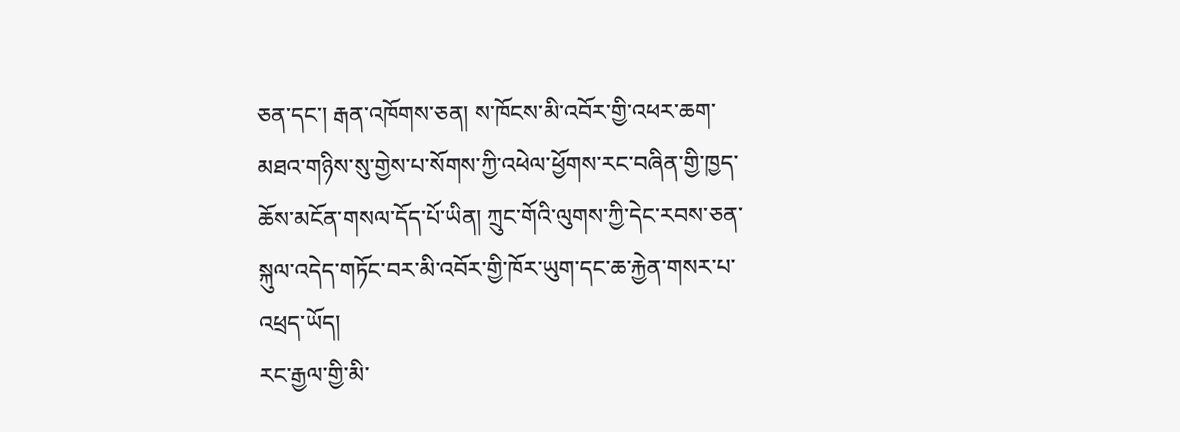ཅན་དང་། རྒན་འཁོགས་ཅན། ས་ཁོངས་མི་འབོར་གྱི་འཕར་ཆག་མཐའ་གཉིས་སུ་གྱེས་པ་སོགས་ཀྱི་འཕེལ་ཕྱོགས་རང་བཞིན་གྱི་ཁྱད་ཆོས་མངོན་གསལ་དོད་པོ་ཡིན། ཀྲུང་གོའི་ལུགས་ཀྱི་དེང་རབས་ཅན་སྐུལ་འདེད་གཏོང་བར་མི་འབོར་གྱི་ཁོར་ཡུག་དང་ཆ་རྐྱེན་གསར་པ་འཕྲད་ཡོད།
རང་རྒྱལ་གྱི་མི་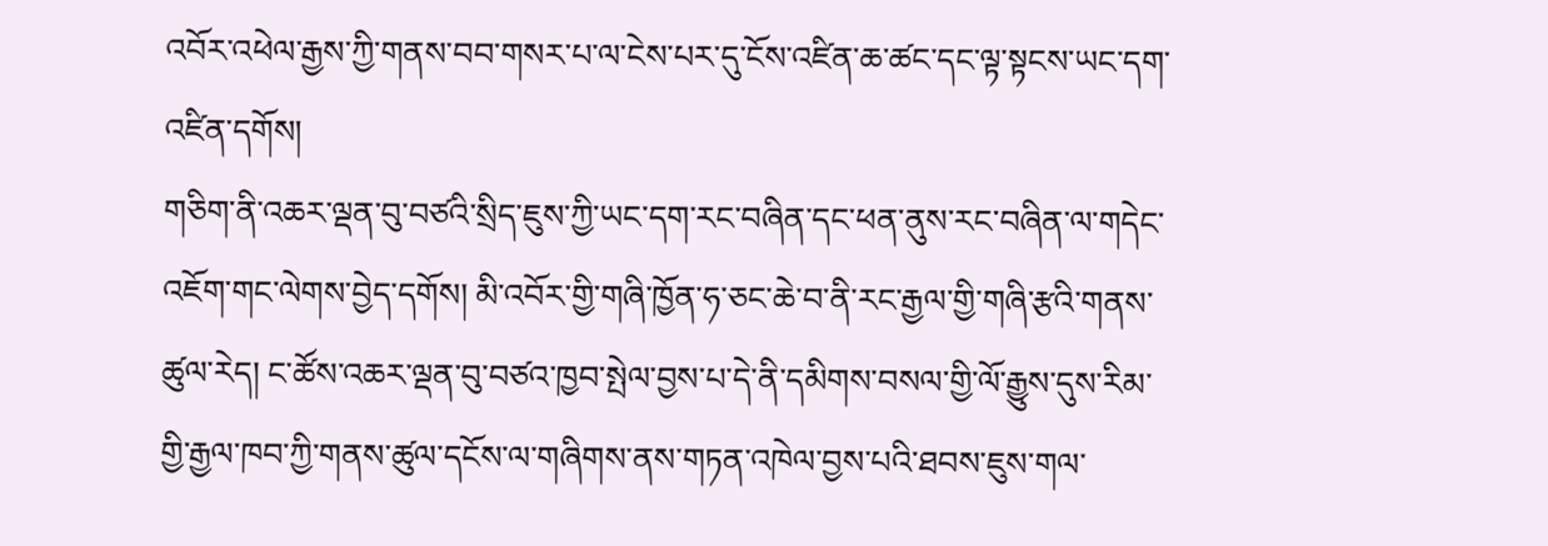འབོར་འཕེལ་རྒྱས་ཀྱི་གནས་བབ་གསར་པ་ལ་ངེས་པར་དུ་ངོས་འཛིན་ཆ་ཚང་དང་ལྟ་སྟངས་ཡང་དག་འཛིན་དགོས།
གཅིག་ནི་འཆར་ལྡན་བུ་བཙའི་སྲིད་ཇུས་ཀྱི་ཡང་དག་རང་བཞིན་དང་ཕན་ནུས་རང་བཞིན་ལ་གདེང་འཇོག་གང་ལེགས་བྱེད་དགོས། མི་འབོར་གྱི་གཞི་ཁྱོན་ཧ་ཅང་ཆེ་བ་ནི་རང་རྒྱལ་གྱི་གཞི་རྩའི་གནས་ཚུལ་རེད། ང་ཚོས་འཆར་ལྡན་བུ་བཙའ་ཁྱབ་སྤེལ་བྱས་པ་དེ་ནི་དམིགས་བསལ་གྱི་ལོ་རྒྱུས་དུས་རིམ་གྱི་རྒྱལ་ཁབ་ཀྱི་གནས་ཚུལ་དངོས་ལ་གཞིགས་ནས་གཏན་འཁེལ་བྱས་པའི་ཐབས་ཇུས་གལ་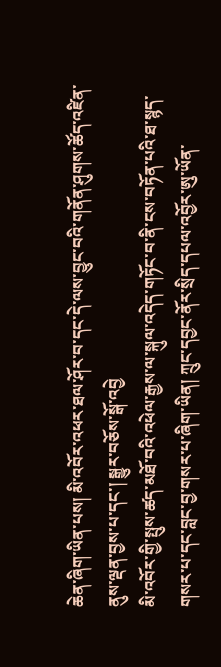ཆེན་ཞིག་ཡིན་པས། མི་འབོར་འཕར་ཐལ་ཤོར་བ་དང་དེ་ལས་བྱུང་བའི་གནོན་ཤུགས་ཚོད་འཛིན་ནུས་ལྡན་བྱས་པ་དང་། སྒྱུར་བཅོས་སྒོ་འབྱེ
མི་འབོར་གྱི་སྤུས་ཚད་མཐོ་བའི་འཕེལ་རྒྱས་ལ་སྐུལ་འདེད་གཏོང་བ་ནི་ངས་བཏོན་པའི་ཐ་སྙད་གསར་པ་དང་བླང་བྱ་གསར་པ་ཞིག་ཡིན། ཀྲུང་དབྱང་ནོར་སྲིད་དཔལ་འབྱོར་ཨུ་ཡོན་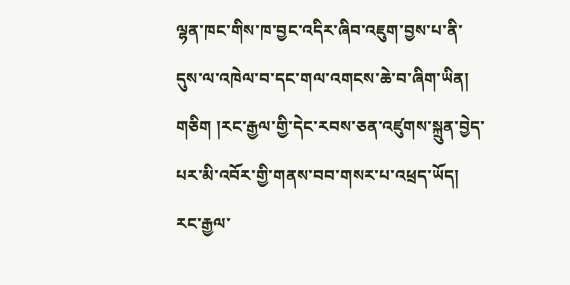ལྷན་ཁང་གིས་ཁ་བྱང་འདིར་ཞིབ་འཇུག་བྱས་པ་ནི་དུས་ལ་འཁེལ་བ་དང་གལ་འགངས་ཆེ་བ་ཞིག་ཡིན།
གཅིག །རང་རྒྱལ་གྱི་དེང་རབས་ཅན་འཛུགས་སྐྲུན་བྱེད་པར་མི་འབོར་གྱི་གནས་བབ་གསར་པ་འཕྲད་ཡོད།
རང་རྒྱལ་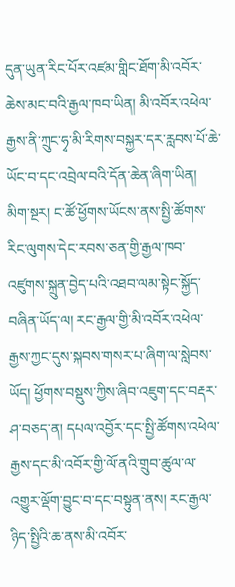དུན་ཡུན་རིང་པོར་འཛམ་གླིང་ཐོག་མི་འབོར་ཆེས་མང་བའི་རྒྱལ་ཁབ་ཡིན། མི་འབོར་འཕེལ་རྒྱས་ནི་ཀྲུང་ཧྭ་མི་རིགས་བསྐྱར་དར་རླབས་པོ་ཆེ་ཡོང་བ་དང་འབྲེལ་བའི་དོན་ཆེན་ཞིག་ཡིན། མིག་སྔར། ང་ཚོ་ཕྱོགས་ཡོངས་ནས་སྤྱི་ཚོགས་རིང་ལུགས་དེང་རབས་ཅན་གྱི་རྒྱལ་ཁབ་འཛུགས་སྐྲུན་བྱེད་པའི་འཐབ་ལམ་སྟེང་སྐྱོད་བཞིན་ཡོད་ལ། རང་རྒྱལ་གྱི་མི་འབོར་འཕེལ་རྒྱས་ཀྱང་དུས་སྐབས་གསར་པ་ཞིག་ལ་སླེབས་ཡོད། ཕྱོགས་བསྡུས་ཀྱིས་ཞིབ་འཇུག་དང་བརྡར་ཤ་བཅད་ན། དཔལ་འབྱོར་དང་སྤྱི་ཚོགས་འཕེལ་རྒྱས་དང་མི་འབོར་གྱི་ལོ་ནའི་གྲུབ་ཚུལ་ལ་འགྱུར་ལྡོག་བྱུང་བ་དང་བསྟུན་ནས། རང་རྒྱལ་ཉིད་སྤྱིའི་ཆ་ནས་མི་འབོར་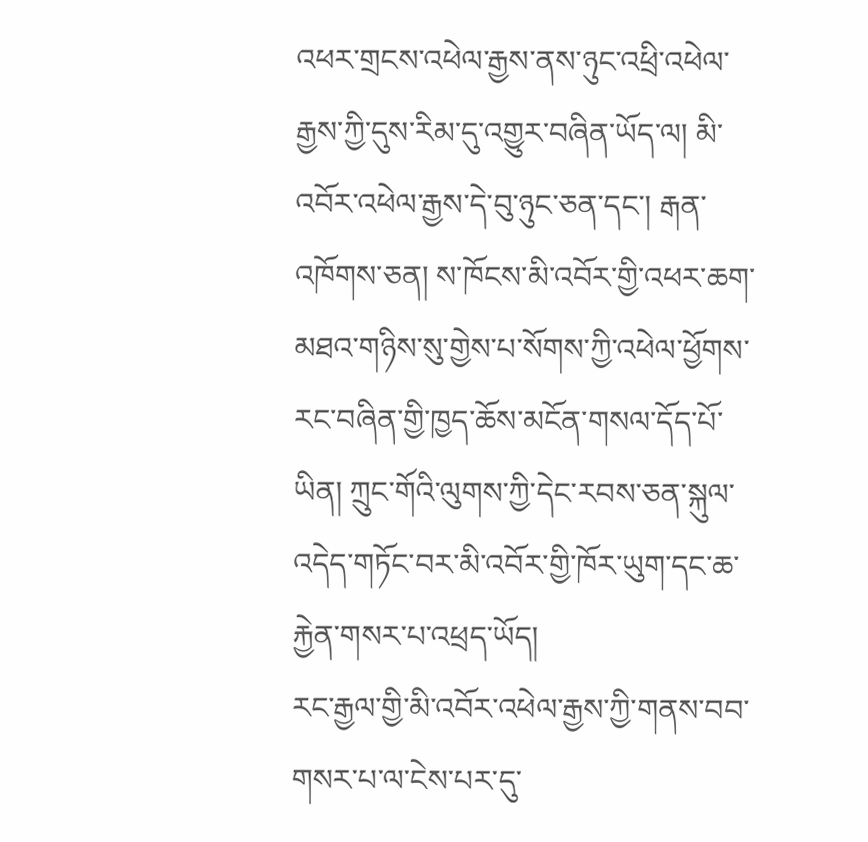འཕར་གྲངས་འཕེལ་རྒྱས་ནས་ཉུང་འཕྲི་འཕེལ་རྒྱས་ཀྱི་དུས་རིམ་དུ་འགྱུར་བཞིན་ཡོད་ལ། མི་འབོར་འཕེལ་རྒྱས་དེ་བུ་ཉུང་ཅན་དང་། རྒན་འཁོགས་ཅན། ས་ཁོངས་མི་འབོར་གྱི་འཕར་ཆག་མཐའ་གཉིས་སུ་གྱེས་པ་སོགས་ཀྱི་འཕེལ་ཕྱོགས་རང་བཞིན་གྱི་ཁྱད་ཆོས་མངོན་གསལ་དོད་པོ་ཡིན། ཀྲུང་གོའི་ལུགས་ཀྱི་དེང་རབས་ཅན་སྐུལ་འདེད་གཏོང་བར་མི་འབོར་གྱི་ཁོར་ཡུག་དང་ཆ་རྐྱེན་གསར་པ་འཕྲད་ཡོད།
རང་རྒྱལ་གྱི་མི་འབོར་འཕེལ་རྒྱས་ཀྱི་གནས་བབ་གསར་པ་ལ་ངེས་པར་དུ་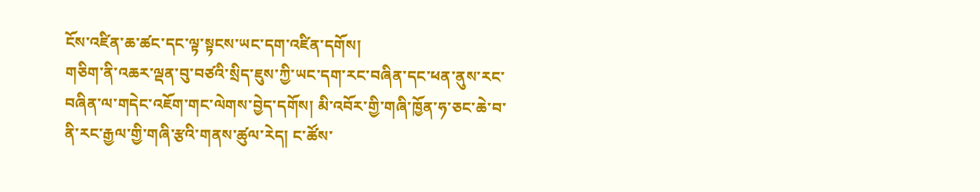ངོས་འཛིན་ཆ་ཚང་དང་ལྟ་སྟངས་ཡང་དག་འཛིན་དགོས།
གཅིག་ནི་འཆར་ལྡན་བུ་བཙའི་སྲིད་ཇུས་ཀྱི་ཡང་དག་རང་བཞིན་དང་ཕན་ནུས་རང་བཞིན་ལ་གདེང་འཇོག་གང་ལེགས་བྱེད་དགོས། མི་འབོར་གྱི་གཞི་ཁྱོན་ཧ་ཅང་ཆེ་བ་ནི་རང་རྒྱལ་གྱི་གཞི་རྩའི་གནས་ཚུལ་རེད། ང་ཚོས་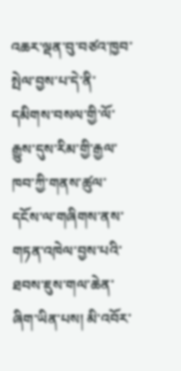འཆར་ལྡན་བུ་བཙའ་ཁྱབ་སྤེལ་བྱས་པ་དེ་ནི་དམིགས་བསལ་གྱི་ལོ་རྒྱུས་དུས་རིམ་གྱི་རྒྱལ་ཁབ་ཀྱི་གནས་ཚུལ་དངོས་ལ་གཞིགས་ནས་གཏན་འཁེལ་བྱས་པའི་ཐབས་ཇུས་གལ་ཆེན་ཞིག་ཡིན་པས། མི་འབོར་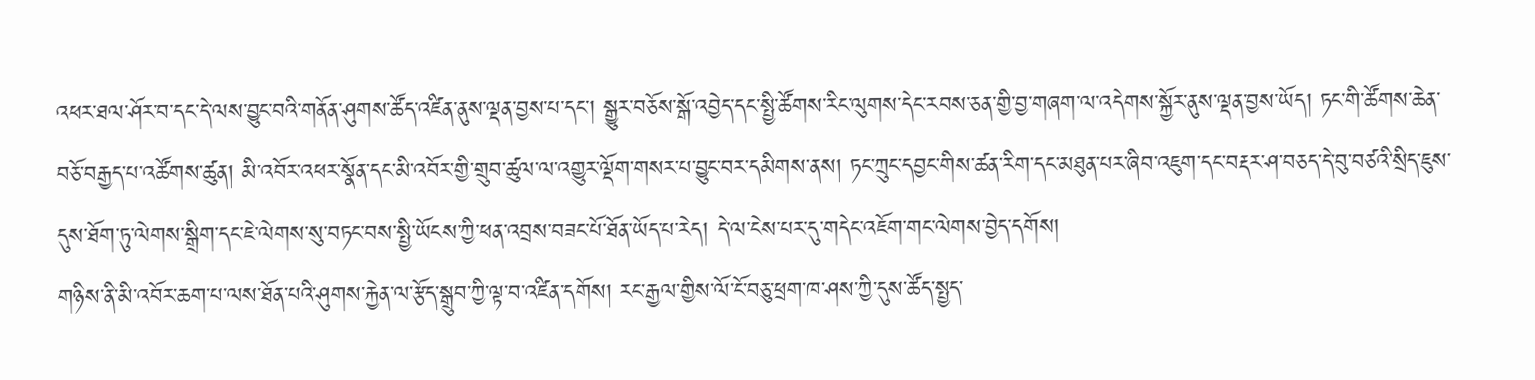འཕར་ཐལ་ཤོར་བ་དང་དེ་ལས་བྱུང་བའི་གནོན་ཤུགས་ཚོད་འཛིན་ནུས་ལྡན་བྱས་པ་དང་། སྒྱུར་བཅོས་སྒོ་འབྱེད་དང་སྤྱི་ཚོགས་རིང་ལུགས་དེང་རབས་ཅན་གྱི་བྱ་གཞག་ལ་འདེགས་སྐྱོར་ནུས་ལྡན་བྱས་ཡོད། ཏང་གི་ཚོགས་ཆེན་བཅོ་བརྒྱད་པ་འཚོགས་ཚུན། མི་འབོར་འཕར་སྣོན་དང་མི་འབོར་གྱི་གྲུབ་ཚུལ་ལ་འགྱུར་ལྡོག་གསར་པ་བྱུང་བར་དམིགས་ནས། ཏང་ཀྲུང་དབྱང་གིས་ཚན་རིག་དང་མཐུན་པར་ཞིབ་འཇུག་དང་བརྡར་ཤ་བཅད་དེ་བུ་བཙའི་སྲིད་ཇུས་དུས་ཐོག་ཏུ་ལེགས་སྒྲིག་དང་ཇེ་ལེགས་སུ་བཏང་བས་སྤྱི་ཡོངས་ཀྱི་ཕན་འབྲས་བཟང་པོ་ཐོན་ཡོད་པ་རེད། དེ་ལ་ངེས་པར་དུ་གདེང་འཇོག་གང་ལེགས་བྱེད་དགོས།
གཉིས་ནི་མི་འབོར་ཆག་པ་ལས་ཐོན་པའི་ཤུགས་རྐྱེན་ལ་རྩོད་སྒྲུབ་ཀྱི་ལྟ་བ་འཛིན་དགོས། རང་རྒྱལ་གྱིས་ལོ་ངོ་བཅུ་ཕྲག་ཁ་ཤས་ཀྱི་དུས་ཚོད་སྤྱད་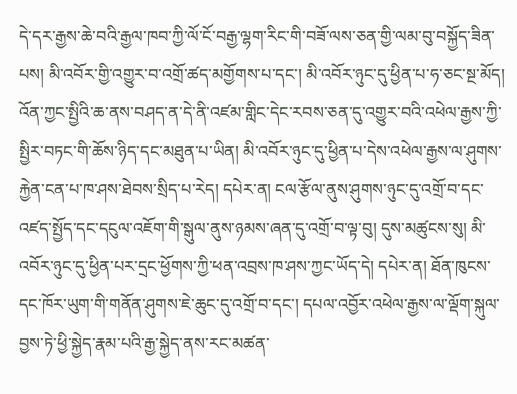དེ་དར་རྒྱས་ཆེ་བའི་རྒྱལ་ཁབ་ཀྱི་ལོ་ངོ་བརྒྱ་ལྷག་རིང་གི་བཟོ་ལས་ཅན་གྱི་ལམ་བུ་བསྐྱོད་ཟིན་པས། མི་འབོར་གྱི་འགྱུར་བ་འགྲོ་ཚད་མགྱོགས་པ་དང་། མི་འབོར་ཉུང་དུ་ཕྱིན་པ་ཧ་ཅང་སྔ་མོད། འོན་ཀྱང་སྤྱིའི་ཆ་ནས་བཤད་ན་དེ་ནི་འཛམ་གླིང་དེང་རབས་ཅན་དུ་འགྱུར་བའི་འཕེལ་རྒྱས་ཀྱི་སྤྱིར་བཏང་གི་ཆོས་ཉིད་དང་མཐུན་པ་ཡིན། མི་འབོར་ཉུང་དུ་ཕྱིན་པ་དེས་འཕེལ་རྒྱས་ལ་ཤུགས་རྐྱེན་ངན་པ་ཁ་ཤས་ཐེབས་སྲིད་པ་རེད། དཔེར་ན། ངལ་རྩོལ་ནུས་ཤུགས་ཉུང་དུ་འགྲོ་བ་དང་འཛད་སྤྱོད་དང་དངུལ་འཇོག་གི་སྒུལ་ནུས་ཉམས་ཞན་དུ་འགྲོ་བ་ལྟ་བུ། དུས་མཚུངས་སུ། མི་འབོར་ཉུང་དུ་ཕྱིན་པར་དྲང་ཕྱོགས་ཀྱི་ཕན་འབྲས་ཁ་ཤས་ཀྱང་ཡོད་དེ། དཔེར་ན། ཐོན་ཁུངས་དང་ཁོར་ཡུག་གི་གནོན་ཤུགས་ཇེ་ཆུང་དུ་འགྲོ་བ་དང་། དཔལ་འབྱོར་འཕེལ་རྒྱས་ལ་ལྡོག་སྐུལ་བྱས་ཏེ་ཕྱི་སྐྱེད་རྣམ་པའི་རྒྱ་སྐྱེད་ནས་རང་མཚན་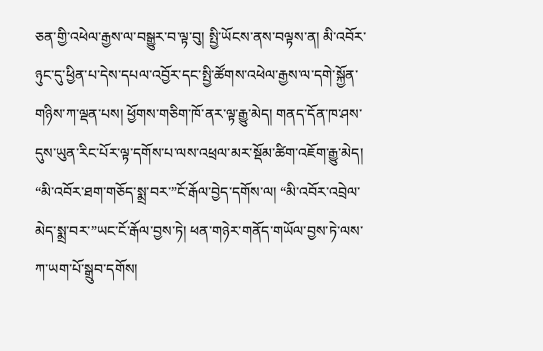ཅན་གྱི་འཕེལ་རྒྱས་ལ་བསྒྱུར་བ་ལྟ་བུ། སྤྱི་ཡོངས་ནས་བལྟས་ན། མི་འབོར་ཉུང་དུ་ཕྱིན་པ་དེས་དཔལ་འབྱོར་དང་སྤྱི་ཚོགས་འཕེལ་རྒྱས་ལ་དགེ་སྐྱོན་གཉིས་ཀ་ལྡན་པས། ཕྱོགས་གཅིག་ཁོ་ནར་ལྟ་རྒྱུ་མེད། གནད་དོན་ཁ་ཤས་དུས་ཡུན་རིང་པོར་ལྟ་དགོས་པ་ལས་འཕྲལ་མར་སྡོམ་ཚིག་འཇོག་རྒྱུ་མེད། “མི་འབོར་ཐག་གཅོད་སྨྲ་བར་”ངོ་རྒོལ་བྱེད་དགོས་ལ། “མི་འབོར་འབྲེལ་མེད་སྨྲ་བར་”ཡང་ངོ་རྒོལ་བྱས་ཏེ། ཕན་གཉེར་གནོད་གཡོལ་བྱས་ཏེ་ལས་ཀ་ཡག་པོ་སྒྲུབ་དགོས།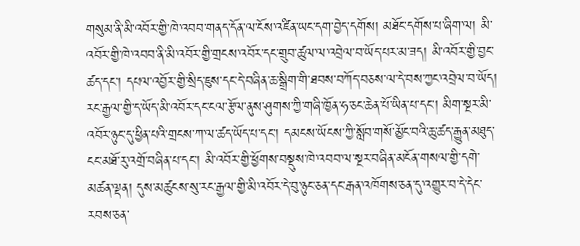གསུམ་ནི་མི་འབོར་གྱི་ཁེ་འབབ་གནད་དོན་ལ་ངོས་འཛིན་ཡང་དག་བྱེད་དགོས། མཐོང་དགོས་པ་ཞིག་ལ། མི་འབོར་གྱི་ཁེ་འབབ་ནི་མི་འབོར་གྱི་གྲངས་འབོར་དང་གྲུབ་ཚུལ་ལ་འབྲེལ་བ་ཡོད་པར་མ་ཟད། མི་འབོར་གྱི་བྱང་ཚད་དང་། དཔལ་འབྱོར་གྱི་སྲིད་ཇུས་དང་དེ་བཞིན་ཆ་སྒྲིག་གི་ཐབས་བཀོད་བཅས་ལ་དེ་བས་ཀྱང་འབྲེལ་བ་ཡོད། རང་རྒྱལ་གྱི་ད་ཡོད་མི་འབོར་དང་ངལ་རྩོལ་ནུས་ཤུགས་ཀྱི་གཞི་ཁྱོན་ཧ་ཅང་ཆེན་པོ་ཡིན་པ་དང་། མིག་སྔར་མི་འབོར་ཉུང་དུ་ཕྱིན་པའི་གྲངས་ཀ་ལ་ཚད་ཡོད་པ་དང་། དམངས་ཡོངས་ཀྱི་སློབ་གསོ་མྱོང་བའི་ཆུ་ཚད་རྒྱུན་མཐུད་ངང་མཐོ་རུ་འགྲོ་བཞིན་པ་དང་། མི་འབོར་གྱི་ཕྱོགས་བསྡུས་ཁེ་འབབ་ལ་སྔར་བཞིན་མངོན་གསལ་གྱི་དགེ་མཚན་ལྡན། དུས་མཚུངས་སུ་རང་རྒྱལ་གྱི་མི་འབོར་དེ་བུ་ཉུང་ཅན་དང་རྒན་འཁོགས་ཅན་དུ་འགྱུར་བ་དེ་དེང་རབས་ཅན་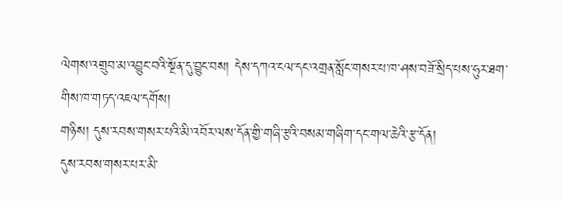ལེགས་འགྲུབ་མ་འབྱུང་བའི་སྔོན་དུ་བྱུང་བས། དེས་དཀའ་ངལ་དང་འགྲན་སློང་གསར་པ་ཁ་ཤས་བཟོ་སྲིད་པས་ཧུར་ཐག་གིས་ཁ་གཏད་འཇལ་དགོས།
གཉིས། དུས་རབས་གསར་པའི་མི་འབོར་ལས་དོན་གྱི་གཞི་རྩའི་བསམ་གཞིག་དང་གལ་ཆེའི་རྩ་དོན།
དུས་རབས་གསར་པར་མི་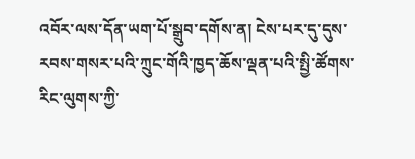འབོར་ལས་དོན་ཡག་པོ་སྒྲུབ་དགོས་ན། ངེས་པར་དུ་དུས་རབས་གསར་པའི་ཀྲུང་གོའི་ཁྱད་ཆོས་ལྡན་པའི་སྤྱི་ཚོགས་རིང་ལུགས་ཀྱི་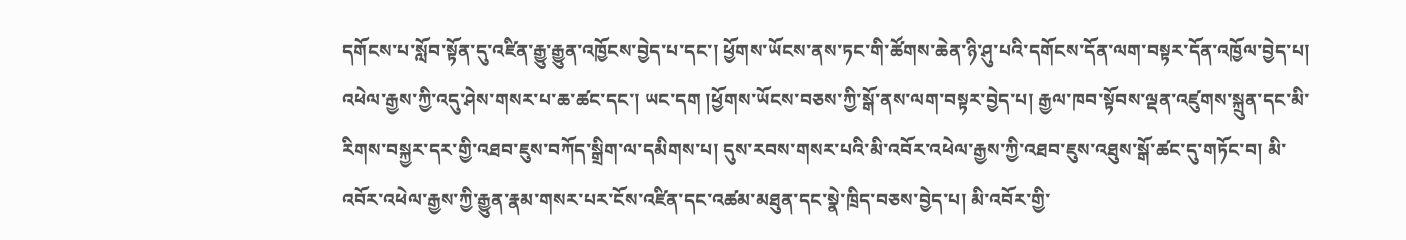དགོངས་པ་སློབ་སྟོན་དུ་འཛིན་རྒྱུ་རྒྱུན་འཁྱོངས་བྱེད་པ་དང་། ཕྱོགས་ཡོངས་ནས་ཏང་གི་ཚོགས་ཆེན་ཉི་ཤུ་པའི་དགོངས་དོན་ལག་བསྟར་དོན་འཁྱོལ་བྱེད་པ། འཕེལ་རྒྱས་ཀྱི་འདུ་ཤེས་གསར་པ་ཆ་ཚང་དང་། ཡང་དག །ཕྱོགས་ཡོངས་བཅས་ཀྱི་སྒོ་ནས་ལག་བསྟར་བྱེད་པ། རྒྱལ་ཁབ་སྟོབས་ལྡན་འཛུགས་སྐྲུན་དང་མི་རིགས་བསྐྱར་དར་གྱི་འཐབ་ཇུས་བཀོད་སྒྲིག་ལ་དམིགས་པ། དུས་རབས་གསར་པའི་མི་འབོར་འཕེལ་རྒྱས་ཀྱི་འཐབ་ཇུས་འཐུས་སྒོ་ཚང་དུ་གཏོང་བ། མི་འབོར་འཕེལ་རྒྱས་ཀྱི་རྒྱུན་རྣམ་གསར་པར་ངོས་འཛིན་དང་འཚམ་མཐུན་དང་སྣེ་ཁྲིད་བཅས་བྱེད་པ། མི་འབོར་གྱི་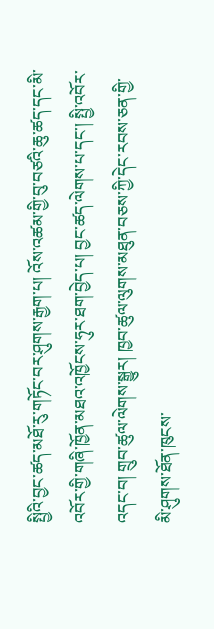སྤྱིའི་བྱང་ཚད་མཐོ་རུ་གཏོང་བར་ཤུགས་རྒྱག་པ། འོས་འཚམ་གྱི་བུ་བཙའི་ཆུ་ཚད་དང་མི་འབོར་གྱི་གཞི་ཁྱོན་མཐའ་འཁྱོངས་ཧུར་ཐག་བྱེད་པ། བྱང་ཚད་ལེགས་པ་དང་། སྤྱི་འབོར་འདང་བ། གྲུབ་ཚུལ་ལེགས་སྒྱུར། ཁྱབ་ཚུལ་ལུགས་མཐུན་བཅས་ཀྱི་དེང་རབས་ཅན་གྱི་མི་ཤུགས་ཐོན་ཁུངས་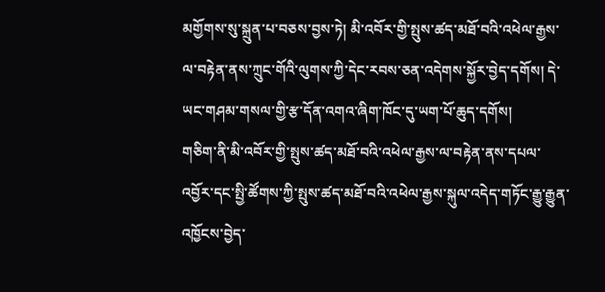མགྱོགས་སུ་སྐྲུན་པ་བཅས་བྱས་ཏེ། མི་འབོར་གྱི་སྤུས་ཚད་མཐོ་བའི་འཕེལ་རྒྱས་ལ་བརྟེན་ནས་ཀྲུང་གོའི་ལུགས་ཀྱི་དེང་རབས་ཅན་འདེགས་སྐྱོར་བྱེད་དགོས། དེ་ཡང་གཤམ་གསལ་གྱི་རྩ་དོན་འགའ་ཞིག་ཁོང་དུ་ཡག་པོ་ཆུད་དགོས།
གཅིག་ནི་མི་འབོར་གྱི་སྤུས་ཚད་མཐོ་བའི་འཕེལ་རྒྱས་ལ་བརྟེན་ནས་དཔལ་འབྱོར་དང་སྤྱི་ཚོགས་ཀྱི་སྤུས་ཚད་མཐོ་བའི་འཕེལ་རྒྱས་སྐུལ་འདེད་གཏོང་རྒྱུ་རྒྱུན་འཁྱོངས་བྱེད་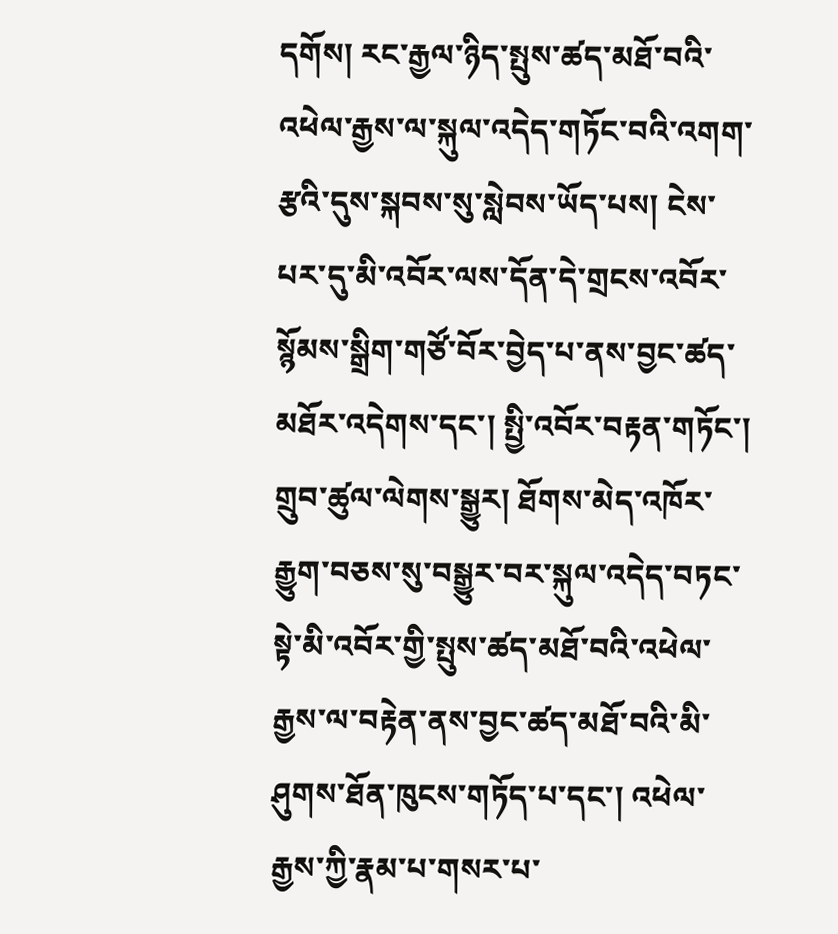དགོས། རང་རྒྱལ་ཉིད་སྤུས་ཚད་མཐོ་བའི་འཕེལ་རྒྱས་ལ་སྐུལ་འདེད་གཏོང་བའི་འགག་རྩའི་དུས་སྐབས་སུ་སླེབས་ཡོད་པས། ངེས་པར་དུ་མི་འབོར་ལས་དོན་དེ་གྲངས་འབོར་སྙོམས་སྒྲིག་གཙོ་བོར་བྱེད་པ་ནས་བྱང་ཚད་མཐོར་འདེགས་དང་། སྤྱི་འབོར་བརྟན་གཏོང་། གྲུབ་ཚུལ་ལེགས་སྒྱུར། ཐོགས་མེད་འཁོར་རྒྱུག་བཅས་སུ་བསྒྱུར་བར་སྐུལ་འདེད་བཏང་སྟེ་མི་འབོར་གྱི་སྤུས་ཚད་མཐོ་བའི་འཕེལ་རྒྱས་ལ་བརྟེན་ནས་བྱང་ཚད་མཐོ་བའི་མི་ཤུགས་ཐོན་ཁུངས་གཏོད་པ་དང་། འཕེལ་རྒྱས་ཀྱི་རྣམ་པ་གསར་པ་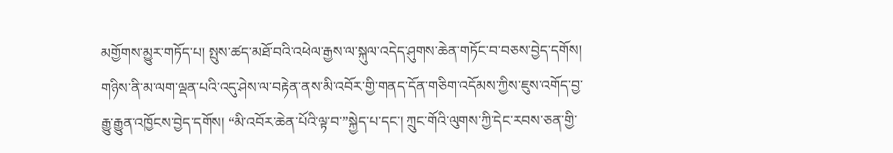མགྱོགས་མྱུར་གཏོད་པ། སྤུས་ཚད་མཐོ་བའི་འཕེལ་རྒྱས་ལ་སྐུལ་འདེད་ཤུགས་ཆེན་གཏོང་བ་བཅས་བྱེད་དགོས།
གཉིས་ནི་མ་ལག་ལྡན་པའི་འདུ་ཤེས་ལ་བརྟེན་ནས་མི་འབོར་གྱི་གནད་དོན་གཅིག་འདོམས་ཀྱིས་ཇུས་འགོད་བྱ་རྒྱུ་རྒྱུན་འཁྱོངས་བྱེད་དགོས། “མི་འབོར་ཆེན་པོའི་ལྟ་བ་”སྐྱེད་པ་དང་། ཀྲུང་གོའི་ལུགས་ཀྱི་དེང་རབས་ཅན་གྱི་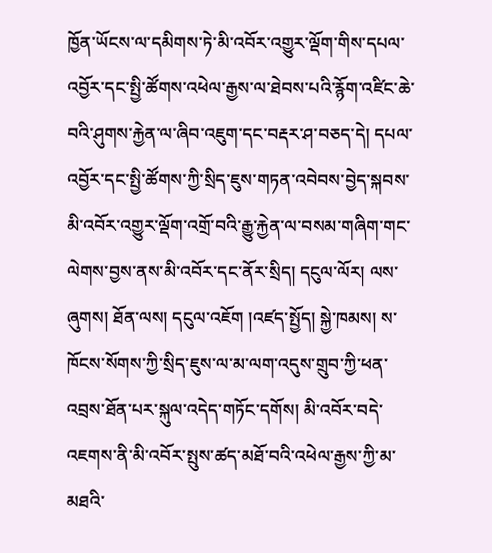ཁྱོན་ཡོངས་ལ་དམིགས་ཏེ་མི་འབོར་འགྱུར་ལྡོག་གིས་དཔལ་འབྱོར་དང་སྤྱི་ཚོགས་འཕེལ་རྒྱས་ལ་ཐེབས་པའི་རྙོག་འཛིང་ཆེ་བའི་ཤུགས་རྐྱེན་ལ་ཞིབ་འཇུག་དང་བརྡར་ཤ་བཅད་དེ། དཔལ་འབྱོར་དང་སྤྱི་ཚོགས་ཀྱི་སྲིད་ཇུས་གཏན་འབེབས་བྱེད་སྐབས་མི་འབོར་འགྱུར་ལྡོག་འགྲོ་བའི་རྒྱུ་རྐྱེན་ལ་བསམ་གཞིག་གང་ལེགས་བྱས་ནས་མི་འབོར་དང་ནོར་སྲིད། དངུལ་ལོར། ལས་ཞུགས། ཐོན་ལས། དངུལ་འཇོག །འཛད་སྤྱོད། སྐྱེ་ཁམས། ས་ཁོངས་སོགས་ཀྱི་སྲིད་ཇུས་ལ་མ་ལག་འདུས་གྲུབ་ཀྱི་ཕན་འབྲས་ཐོན་པར་སྐུལ་འདེད་གཏོང་དགོས། མི་འབོར་བདེ་འཇགས་ནི་མི་འབོར་སྤུས་ཚད་མཐོ་བའི་འཕེལ་རྒྱས་ཀྱི་མ་མཐའི་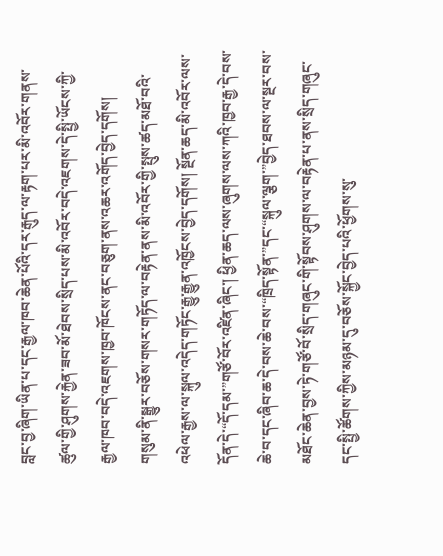བླང་བྱ་ཞིག་ཡིན་པ་དང་རྒྱལ་ཁབ་ཆེན་པོའི་དར་རྒུད་ལ་རྟག་པར་མི་འབོར་གནས་ཚུལ་གྱི་ཤུགས་རྐྱེན་ཟབ་མོ་ཐེབས་སྲིད་པས་མི་འབོར་བདེ་འཇགས་དེ་སྤྱི་ཡོངས་ཀྱི་རྒྱལ་ཁབ་བདེ་འཇགས་ཁྱབ་ཁོངས་ནང་བཅུག་ནས་འཆར་འགོད་བྱེད་དགོས།
གསུམ་ནི་སྒྱུར་བཅོས་གསར་གཏོད་ལ་བརྟེན་ནས་མི་འབོར་གྱི་སྤུས་ཚད་མཐོ་བའི་འཕེལ་རྒྱས་ལ་སྐུལ་འདེད་གཏོང་རྒྱུ་རྒྱུན་འཁྱོངས་བྱེད་དགོས། སྔོན་ཆད་མི་འབོར་ལས་དོན་དེ་“དོ་དམ་”གཙོ་བོར་འཛིན་ཞིང་། ཕྱིན་ཆད་ལས་ཞུགས་ལས་ཀའི་ཁྱབ་རྒྱ་དེ་བས་ཆེ་བ་དང་ཞིབ་ཆ་དེ་བས་ཆེ་བས་“ཁྲིད་སྟོན་”དང་“སྐུལ་ལྕག་”བྱེད་ཐབས་ལ་སྔར་བས་མཐོང་ཆེན་བྱས་ཏེ་གཙོ་བོ་སྲིད་གཞུང་གི་སྟོབས་ཤུགས་ལ་བརྟེན་པ་ནས་སྲིད་གཞུང་དང་སྤྱི་ཚོགས་ཀྱིས་མཉམ་དུ་བཅོས་སྐྱོང་བྱེད་པའི་ཕྱོགས་སུ་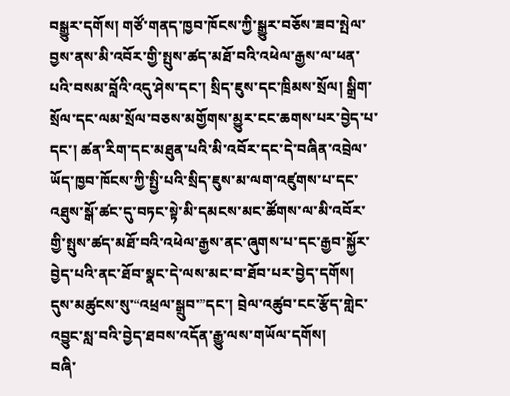བསྒྱུར་དགོས། གཙོ་གནད་ཁྱབ་ཁོངས་ཀྱི་སྒྱུར་བཅོས་ཟབ་སྤེལ་བྱས་ནས་མི་འབོར་གྱི་སྤུས་ཚད་མཐོ་བའི་འཕེལ་རྒྱས་ལ་ཕན་པའི་བསམ་བློའི་འདུ་ཤེས་དང་། སྲིད་ཇུས་དང་ཁྲིམས་སྲོལ། སྒྲིག་སྲོལ་དང་ལམ་སྲོལ་བཅས་མགྱོགས་མྱུར་ངང་ཆགས་པར་བྱེད་པ་དང་། ཚན་རིག་དང་མཐུན་པའི་མི་འབོར་དང་དེ་བཞིན་འབྲེལ་ཡོད་ཁྱབ་ཁོངས་ཀྱི་སྤྱི་པའི་སྲིད་ཇུས་མ་ལག་འཛུགས་པ་དང་འཐུས་སྒོ་ཚང་དུ་བཏང་སྟེ་མི་དམངས་མང་ཚོགས་ལ་མི་འབོར་གྱི་སྤུས་ཚད་མཐོ་བའི་འཕེལ་རྒྱས་ནང་ཞུགས་པ་དང་རྒྱབ་སྐྱོར་བྱེད་པའི་ནང་ཐོབ་སྣང་དེ་ལས་མང་བ་ཐོབ་པར་བྱེད་དགོས། དུས་མཚུངས་སུ་“འཕྲལ་སྒྲུབ་”དང་། བྲེལ་འཚུབ་ངང་རྩོད་གླེང་འབྱུང་སླ་བའི་བྱེད་ཐབས་འདོན་རྒྱུ་ལས་གཡོལ་དགོས།
བཞི་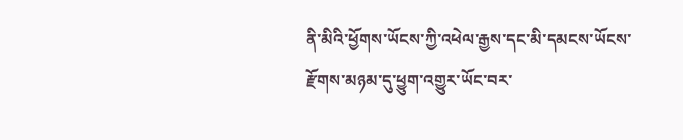ནི་མིའི་ཕྱོགས་ཡོངས་ཀྱི་འཕེལ་རྒྱས་དང་མི་དམངས་ཡོངས་རྫོགས་མཉམ་དུ་ཕྱུག་འགྱུར་ཡོང་བར་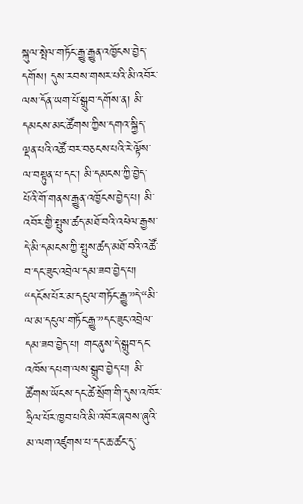སྐུལ་སྤེལ་གཏོང་རྒྱུ་རྒྱུན་འཁྱོངས་བྱེད་དགོས། དུས་རབས་གསར་པའི་མི་འབོར་ལས་དོན་ཡག་པོ་སྒྲུབ་དགོས་ན། མི་དམངས་མང་ཚོགས་ཀྱིས་དགའ་སྐྱིད་ལྡན་པའི་འཚོ་བར་བཅངས་པའི་རེ་ལྟོས་ལ་བསྟུན་པ་དང་། མི་དམངས་ཀྱི་བྱེད་པོའི་གོ་གནས་རྒྱུན་འཁྱོངས་བྱེད་པ། མི་འབོར་གྱི་སྤུས་ཚད་མཐོ་བའི་འཕེལ་རྒྱས་དེ་མི་དམངས་ཀྱི་སྤུས་ཚད་མཐོ་བའི་འཚོ་བ་དང་ཟུང་འབྲེལ་དམ་ཟབ་བྱེད་པ། “དངོས་པོར་མ་དངུལ་གཏོང་རྒྱུ་”དེ་“མི་ལ་མ་དངུལ་གཏོང་རྒྱུ་”དང་ཟུང་འབྲེལ་དམ་ཟབ་བྱེད་པ། གང་ནུས་དེ་སྒྲུབ་དང་འཁོས་དཔག་ལས་སྒྲུབ་བྱེད་པ། མི་ཚོགས་ཡོངས་དང་ཚེ་སྲོག་གི་དུས་འཁོར་ཧྲིལ་པོར་ཁྱབ་པའི་མི་འབོར་ཞབས་ཞུའི་མ་ལག་འཛུགས་པ་དང་ཆ་ཚང་དུ་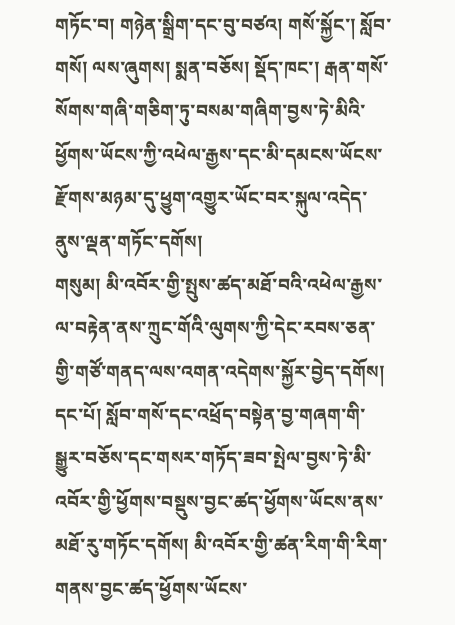གཏོང་བ། གཉེན་སྒྲིག་དང་བུ་བཙའ། གསོ་སྐྱོང་། སློབ་གསོ། ལས་ཞུགས། སྨན་བཅོས། སྡོད་ཁང་། རྒན་གསོ་སོགས་གཞི་གཅིག་ཏུ་བསམ་གཞིག་བྱས་ཏེ་མིའི་ཕྱོགས་ཡོངས་ཀྱི་འཕེལ་རྒྱས་དང་མི་དམངས་ཡོངས་རྫོགས་མཉམ་དུ་ཕྱུག་འགྱུར་ཡོང་བར་སྐུལ་འདེད་ནུས་ལྡན་གཏོང་དགོས།
གསུམ། མི་འབོར་གྱི་སྤུས་ཚད་མཐོ་བའི་འཕེལ་རྒྱས་ལ་བརྟེན་ནས་ཀྲུང་གོའི་ལུགས་ཀྱི་དེང་རབས་ཅན་གྱི་གཙོ་གནད་ལས་འགན་འདེགས་སྐྱོར་བྱེད་དགོས།
དང་པོ། སློབ་གསོ་དང་འཕྲོད་བསྟེན་བྱ་གཞག་གི་སྒྱུར་བཅོས་དང་གསར་གཏོད་ཟབ་སྤེལ་བྱས་ཏེ་མི་འབོར་གྱི་ཕྱོགས་བསྡུས་བྱང་ཚད་ཕྱོགས་ཡོངས་ནས་མཐོ་རུ་གཏོང་དགོས། མི་འབོར་གྱི་ཚན་རིག་གི་རིག་གནས་བྱང་ཚད་ཕྱོགས་ཡོངས་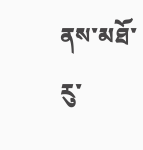ནས་མཐོ་རུ་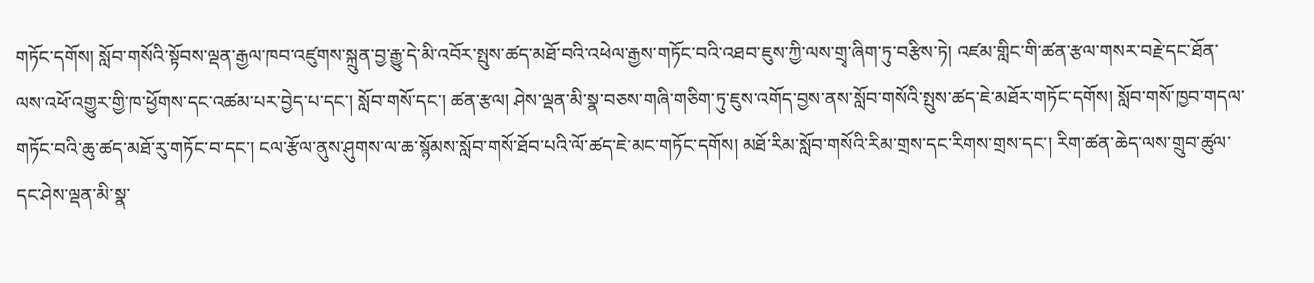གཏོང་དགོས། སློབ་གསོའི་སྟོབས་ལྡན་རྒྱལ་ཁབ་འཛུགས་སྐྲུན་བྱ་རྒྱུ་དེ་མི་འབོར་སྤུས་ཚད་མཐོ་བའི་འཕེལ་རྒྱས་གཏོང་བའི་འཐབ་ཇུས་ཀྱི་ལས་གྲྭ་ཞིག་ཏུ་བརྩིས་ཏེ། འཛམ་གླིང་གི་ཚན་རྩལ་གསར་བརྗེ་དང་ཐོན་ལས་འཕོ་འགྱུར་གྱི་ཁ་ཕྱོགས་དང་འཚམ་པར་བྱེད་པ་དང་། སློབ་གསོ་དང་། ཚན་རྩལ། ཤེས་ལྡན་མི་སྣ་བཅས་གཞི་གཅིག་ཏུ་ཇུས་འགོད་བྱས་ནས་སློབ་གསོའི་སྤུས་ཚད་ཇེ་མཐོར་གཏོང་དགོས། སློབ་གསོ་ཁྱབ་གདལ་གཏོང་བའི་ཆུ་ཚད་མཐོ་རུ་གཏོང་བ་དང་། ངལ་རྩོལ་ནུས་ཤུགས་ལ་ཆ་སྙོམས་སློབ་གསོ་ཐོབ་པའི་ལོ་ཚད་ཇེ་མང་གཏོང་དགོས། མཐོ་རིམ་སློབ་གསོའི་རིམ་གྲས་དང་རིགས་གྲས་དང་། རིག་ཚན་ཆེད་ལས་གྲུབ་ཚུལ་དང་ཤེས་ལྡན་མི་སྣ་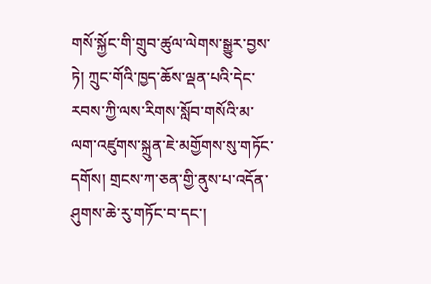གསོ་སྐྱོང་གི་གྲུབ་ཚུལ་ལེགས་སྒྱུར་བྱས་ཏེ། ཀྲུང་གོའི་ཁྱད་ཆོས་ལྡན་པའི་དེང་རབས་ཀྱི་ལས་རིགས་སློབ་གསོའི་མ་ལག་འཛུགས་སྐྲུན་ཇེ་མགྱོགས་སུ་གཏོང་དགོས། གྲངས་ཀ་ཅན་གྱི་ནུས་པ་འདོན་ཤུགས་ཆེ་རུ་གཏོང་བ་དང་།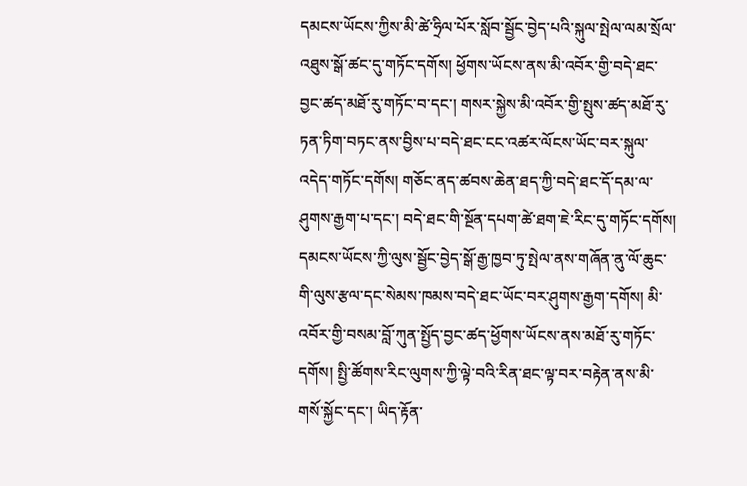དམངས་ཡོངས་ཀྱིས་མི་ཚེ་ཧྲིལ་པོར་སློབ་སྦྱོང་བྱེད་པའི་སྐུལ་སྤེལ་ལམ་སྲོལ་འཐུས་སྒོ་ཚང་དུ་གཏོང་དགོས། ཕྱོགས་ཡོངས་ནས་མི་འབོར་གྱི་བདེ་ཐང་བྱང་ཚད་མཐོ་རུ་གཏོང་བ་དང་། གསར་སྐྱེས་མི་འབོར་གྱི་སྤུས་ཚད་མཐོ་རུ་ཏན་ཏིག་བཏང་ནས་བྱིས་པ་བདེ་ཐང་ངང་འཚར་ལོངས་ཡོང་བར་སྐུལ་འདེད་གཏོང་དགོས། གཅོང་ནད་ཚབས་ཆེན་ཐད་ཀྱི་བདེ་ཐང་དོ་དམ་ལ་ཤུགས་རྒྱག་པ་དང་། བདེ་ཐང་གི་སྔོན་དཔག་ཚེ་ཐག་ཇེ་རིང་དུ་གཏོང་དགོས། དམངས་ཡོངས་ཀྱི་ལུས་སྦྱོང་བྱེད་སྒོ་རྒྱ་ཁྱབ་ཏུ་སྤེལ་ནས་གཞོན་ནུ་ལོ་ཆུང་གི་ལུས་རྩལ་དང་སེམས་ཁམས་བདེ་ཐང་ཡོང་བར་ཤུགས་རྒྱག་དགོས། མི་འབོར་གྱི་བསམ་བློ་ཀུན་སྤྱོད་བྱང་ཚད་ཕྱོགས་ཡོངས་ནས་མཐོ་རུ་གཏོང་དགོས། སྤྱི་ཚོགས་རིང་ལུགས་ཀྱི་ལྟེ་བའི་རིན་ཐང་ལྟ་བར་བརྟེན་ནས་མི་གསོ་སྐྱོང་དང་། ཡིད་རྟོན་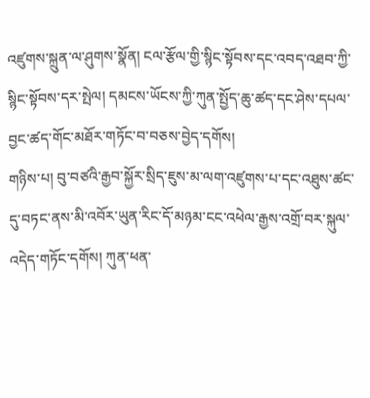འཛུགས་སྐྲུན་ལ་ཤུགས་སྣོན། ངལ་རྩོལ་གྱི་སྙིང་སྟོབས་དང་འབད་འཐབ་ཀྱི་སྙིང་སྟོབས་དར་སྤེལ། དམངས་ཡོངས་ཀྱི་ཀུན་སྤྱོད་ཆུ་ཚད་དང་ཤེས་དཔལ་བྱང་ཚད་གོང་མཐོར་གཏོང་བ་བཅས་བྱེད་དགོས།
གཉིས་པ། བུ་བཙའི་རྒྱབ་སྐྱོར་སྲིད་ཇུས་མ་ལག་འཛུགས་པ་དང་འཐུས་ཚང་དུ་བཏང་ནས་མི་འབོར་ཡུན་རིང་དོ་མཉམ་ངང་འཕེལ་རྒྱས་འགྲོ་བར་སྐུལ་འདེད་གཏོང་དགོས། ཀུན་ཕན་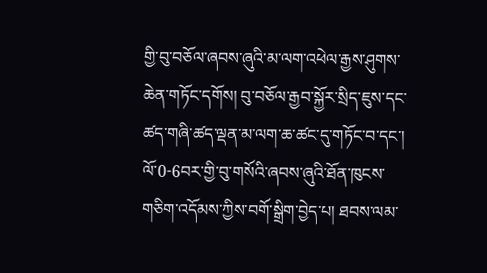གྱི་བུ་བཅོལ་ཞབས་ཞུའི་མ་ལག་འཕེལ་རྒྱས་ཤུགས་ཆེན་གཏོང་དགོས། བུ་བཅོལ་རྒྱབ་སྐྱོར་སྲིད་ཇུས་དང་ཚད་གཞི་ཚད་ལྡན་མ་ལག་ཆ་ཚང་དུ་གཏོང་བ་དང་། ལོ་0-6བར་གྱི་བུ་གསོའི་ཞབས་ཞུའི་ཐོན་ཁུངས་གཅིག་འདོམས་ཀྱིས་བགོ་སྒྲིག་བྱེད་པ། ཐབས་ལམ་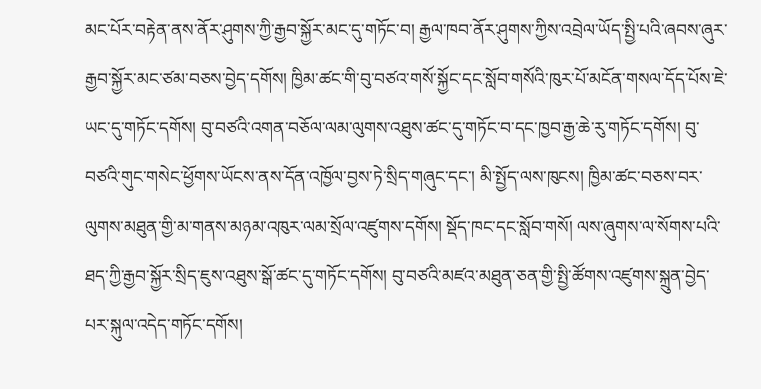མང་པོར་བརྟེན་ནས་ནོར་ཤུགས་ཀྱི་རྒྱབ་སྐྱོར་མང་དུ་གཏོང་བ། རྒྱལ་ཁབ་ནོར་ཤུགས་ཀྱིས་འབྲེལ་ཡོད་སྤྱི་པའི་ཞབས་ཞུར་རྒྱབ་སྐྱོར་མང་ཙམ་བཅས་བྱེད་དགོས། ཁྱིམ་ཚང་གི་བུ་བཙའ་གསོ་སྐྱོང་དང་སློབ་གསོའི་ཁུར་པོ་མངོན་གསལ་དོད་པོས་ཇེ་ཡང་དུ་གཏོང་དགོས། བུ་བཙའི་འགན་བཅོལ་ལམ་ལུགས་འཐུས་ཚང་དུ་གཏོང་བ་དང་ཁྱབ་རྒྱ་ཆེ་རུ་གཏོང་དགོས། བུ་བཙའི་གུང་གསེང་ཕྱོགས་ཡོངས་ནས་དོན་འཁྱོལ་བྱས་ཏེ་སྲིད་གཞུང་དང་། མི་སྤྱོད་ལས་ཁུངས། ཁྱིམ་ཚང་བཅས་བར་ལུགས་མཐུན་གྱི་མ་གནས་མཉམ་འཁུར་ལམ་སྲོལ་འཛུགས་དགོས། སྡོད་ཁང་དང་སློབ་གསོ། ལས་ཞུགས་ལ་སོགས་པའི་ཐད་ཀྱི་རྒྱབ་སྐྱོར་སྲིད་ཇུས་འཐུས་སྒོ་ཚང་དུ་གཏོང་དགོས། བུ་བཙའི་མཛའ་མཐུན་ཅན་གྱི་སྤྱི་ཚོགས་འཛུགས་སྐྲུན་བྱེད་པར་སྐུལ་འདེད་གཏོང་དགོས།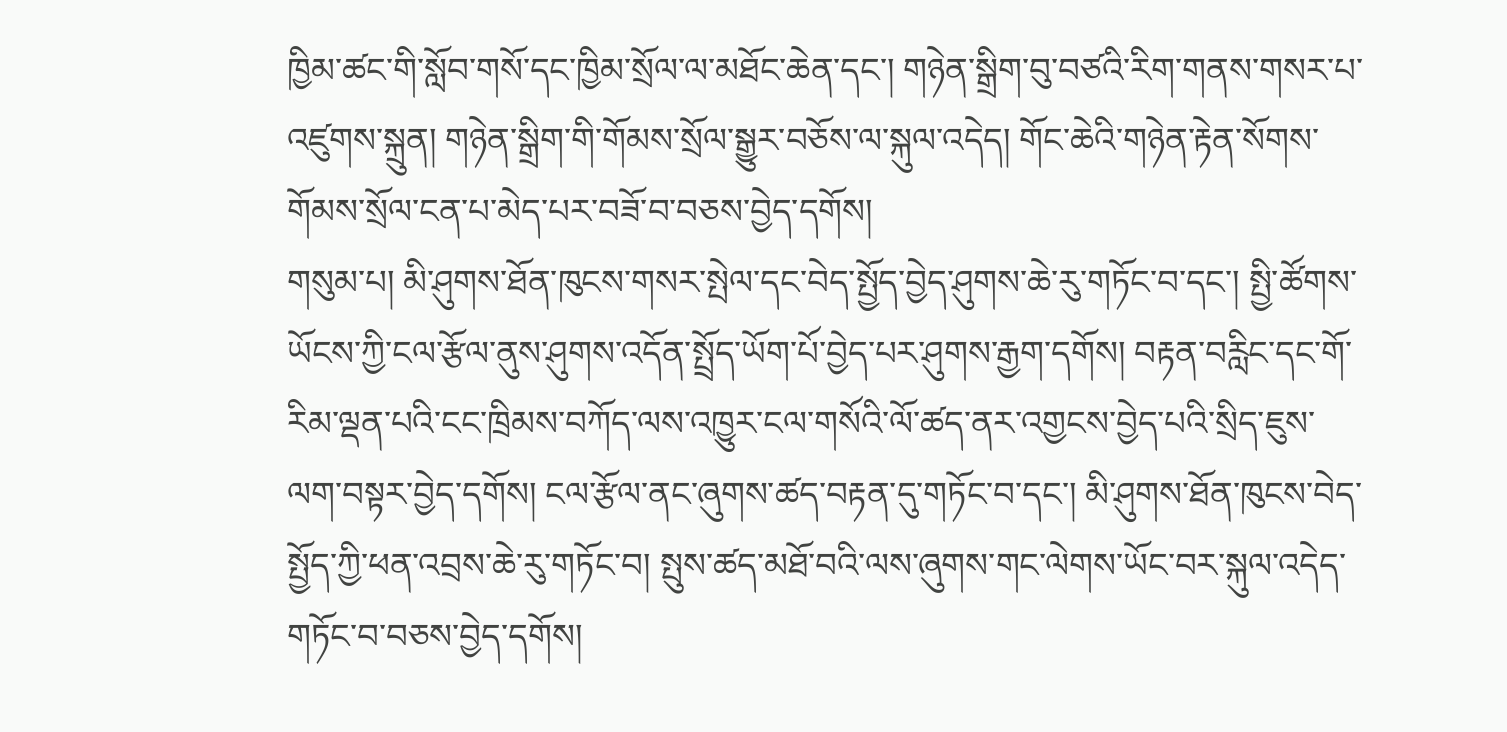ཁྱིམ་ཚང་གི་སློབ་གསོ་དང་ཁྱིམ་སྲོལ་ལ་མཐོང་ཆེན་དང་། གཉེན་སྒྲིག་བུ་བཙའི་རིག་གནས་གསར་པ་འཛུགས་སྐྲུན། གཉེན་སྒྲིག་གི་གོམས་སྲོལ་སྒྱུར་བཅོས་ལ་སྐུལ་འདེད། གོང་ཆེའི་གཉེན་རྟེན་སོགས་གོམས་སྲོལ་ངན་པ་མེད་པར་བཟོ་བ་བཅས་བྱེད་དགོས།
གསུམ་པ། མི་ཤུགས་ཐོན་ཁུངས་གསར་སྤེལ་དང་བེད་སྤྱོད་བྱེད་ཤུགས་ཆེ་རུ་གཏོང་བ་དང་། སྤྱི་ཚོགས་ཡོངས་ཀྱི་ངལ་རྩོལ་ནུས་ཤུགས་འདོན་སྤྲོད་ཡོག་པོ་བྱེད་པར་ཤུགས་རྒྱག་དགོས། བརྟན་བརླིང་དང་གོ་རིམ་ལྡན་པའི་ངང་ཁྲིམས་བཀོད་ལས་འཁྱུར་ངལ་གསོའི་ལོ་ཚད་ནར་འགྱངས་བྱེད་པའི་སྲིད་ཇུས་ལག་བསྟར་བྱེད་དགོས། ངལ་རྩོལ་ནང་ཞུགས་ཚད་བརྟན་དུ་གཏོང་བ་དང་། མི་ཤུགས་ཐོན་ཁུངས་བེད་སྤྱོད་ཀྱི་ཕན་འབྲས་ཆེ་རུ་གཏོང་བ། སྤུས་ཚད་མཐོ་བའི་ལས་ཞུགས་གང་ལེགས་ཡོང་བར་སྐུལ་འདེད་གཏོང་བ་བཅས་བྱེད་དགོས།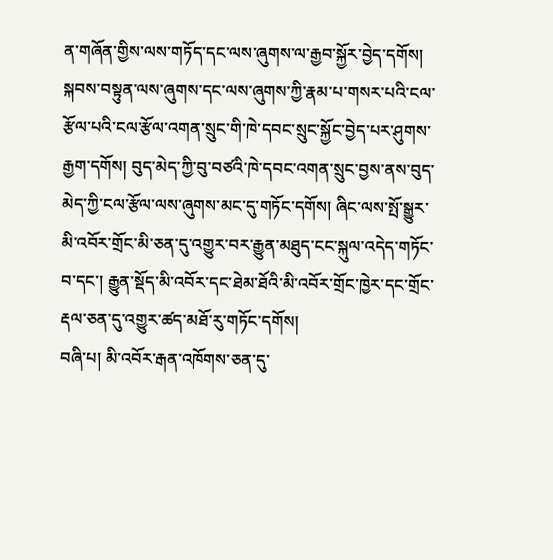ན་གཞོན་གྱིས་ལས་གཏོད་དང་ལས་ཞུགས་ལ་རྒྱབ་སྐྱོར་བྱེད་དགོས། སྐབས་བསྟུན་ལས་ཞུགས་དང་ལས་ཞུགས་ཀྱི་རྣམ་པ་གསར་པའི་ངལ་རྩོལ་པའི་ངལ་རྩོལ་འགན་སྲུང་གི་ཁེ་དབང་སྲུང་སྐྱོང་བྱེད་པར་ཤུགས་རྒྱག་དགོས། བུད་མེད་ཀྱི་བུ་བཙའི་ཁེ་དབང་འགན་སྲུང་བྱས་ནས་བུད་མེད་ཀྱི་ངལ་རྩོལ་ལས་ཞུགས་མང་དུ་གཏོང་དགོས། ཞིང་ལས་སྤོ་སྒྱུར་མི་འབོར་གྲོང་མི་ཅན་དུ་འགྱུར་བར་རྒྱུན་མཐུད་ངང་སྐུལ་འདེད་གཏོང་བ་དང་། རྒྱུན་སྡོད་མི་འབོར་དང་ཐེམ་ཐོའི་མི་འབོར་གྲོང་ཁྱེར་དང་གྲོང་རྡལ་ཅན་དུ་འགྱུར་ཚད་མཐོ་རུ་གཏོང་དགོས།
བཞི་པ། མི་འབོར་རྒན་འཁོགས་ཅན་དུ་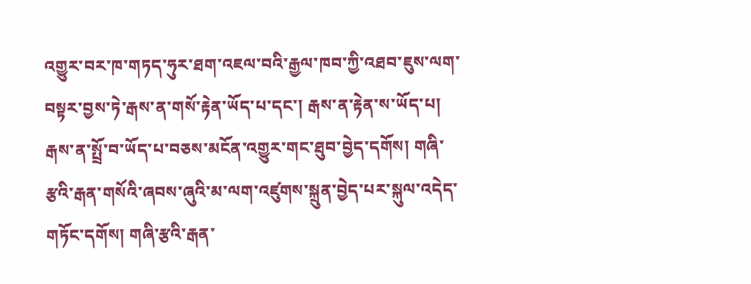འགྱུར་བར་ཁ་གཏད་ཧུར་ཐག་འཇལ་བའི་རྒྱལ་ཁབ་ཀྱི་འཐབ་ཇུས་ལག་བསྟར་བྱས་ཏེ་རྒས་ན་གསོ་རྟེན་ཡོད་པ་དང་། རྒས་ན་རྟེན་ས་ཡོད་པ། རྒས་ན་སྤྲོ་བ་ཡོད་པ་བཅས་མངོན་འགྱུར་གང་ཐུབ་བྱེད་དགོས། གཞི་རྩའི་རྒན་གསོའི་ཞབས་ཞུའི་མ་ལག་འཛུགས་སྐྲུན་བྱེད་པར་སྐུལ་འདེད་གཏོང་དགོས། གཞི་རྩའི་རྒན་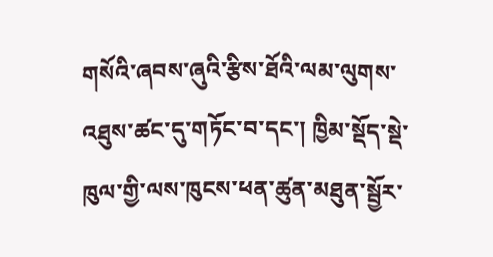གསོའི་ཞབས་ཞུའི་རྩིས་ཐོའི་ལམ་ལུགས་འཐུས་ཚང་དུ་གཏོང་བ་དང་། ཁྱིམ་སྡོད་སྡེ་ཁུལ་གྱི་ལས་ཁུངས་ཕན་ཚུན་མཐུན་སྦྱོར་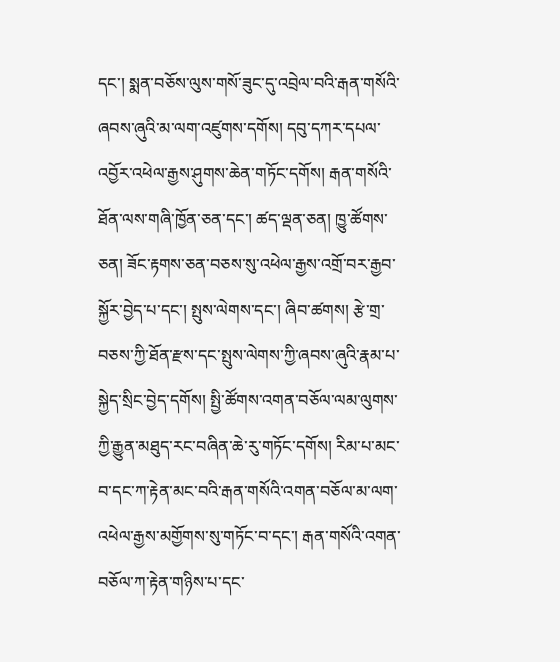དང་། སྨན་བཅོས་ལུས་གསོ་ཟུང་དུ་འབྲེལ་བའི་རྒན་གསོའི་ཞབས་ཞུའི་མ་ལག་འཛུགས་དགོས། དབུ་དཀར་དཔལ་འབྱོར་འཕེལ་རྒྱས་ཤུགས་ཆེན་གཏོང་དགོས། རྒན་གསོའི་ཐོན་ལས་གཞི་ཁྱོན་ཅན་དང་། ཚད་ལྡན་ཅན། ཁྱུ་ཚོགས་ཅན། ཟོང་རྟགས་ཅན་བཅས་སུ་འཕེལ་རྒྱས་འགྲོ་བར་རྒྱབ་སྐྱོར་བྱེད་པ་དང་། སྤུས་ལེགས་དང་། ཞིབ་ཚགས། རྩེ་གྲ་བཅས་ཀྱི་ཐོན་རྫས་དང་སྤུས་ལེགས་ཀྱི་ཞབས་ཞུའི་རྣམ་པ་སྐྱེད་སྲིང་བྱེད་དགོས། སྤྱི་ཚོགས་འགན་བཅོལ་ལམ་ལུགས་ཀྱི་རྒྱུན་མཐུད་རང་བཞིན་ཆེ་རུ་གཏོང་དགོས། རིམ་པ་མང་བ་དང་ཀ་རྟེན་མང་བའི་རྒན་གསོའི་འགན་བཅོལ་མ་ལག་འཕེལ་རྒྱས་མགྱོགས་སུ་གཏོང་བ་དང་། རྒན་གསོའི་འགན་བཅོལ་ཀ་རྟེན་གཉིས་པ་དང་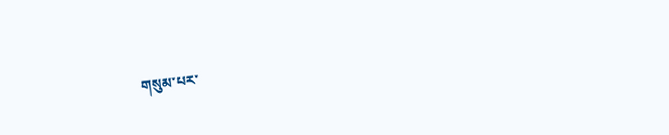གསུམ་པར་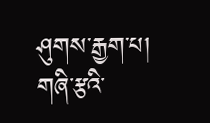ཤུགས་རྒྱག་པ། གཞི་རྩའི་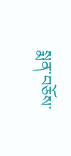སྨན་བཅོས་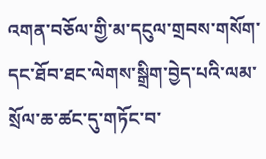འགན་བཅོལ་གྱི་མ་དངུལ་གྲབས་གསོག་དང་ཐོབ་ཐང་ལེགས་སྒྲིག་བྱེད་པའི་ལམ་སྲོལ་ཆ་ཚང་དུ་གཏོང་བ་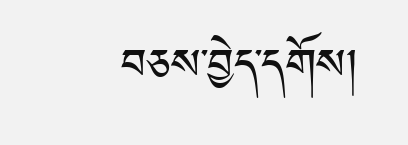བཅས་བྱེད་དགོས།